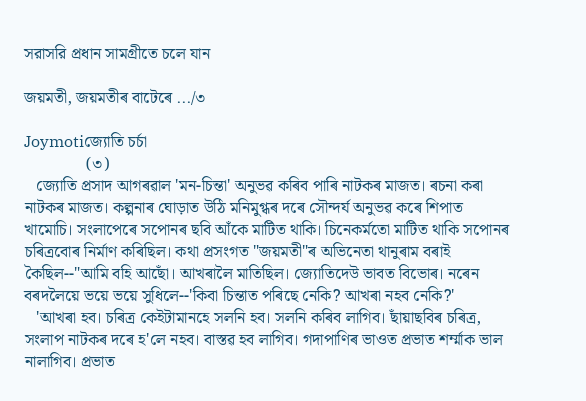সরাসরি প্রধান সামগ্রীতে চলে যান

জয়মতী, জয়মতীৰ বাটেৰে .../৩

Joymotiজ্যোতি চৰ্চা
               (৩)
   জ্যোতি প্ৰসাদ আগৰৱাল 'মন-চিন্তা' অনুভৱ কৰিব পাৰি নাটকৰ মাজত। ৰচনা কৰা নাটকৰ মাজত। কল্পনাৰ ঘোড়াত উঠি মনিমুগ্ধৰ দৰে সৌন্দৰ্য অনুভৱ কৰে শিপাত খামোচি। সংলাপেৰে সপোনৰ ছবি আঁকে মাটিত থাকি। চিনেকৰ্মতো মাটিত থাকি সপোনৰ চৰিত্ৰবোৰ নিৰ্মাণ কৰিছিল। কথা প্ৰসংগত "জয়মতী"ৰ অভিনেতা থানুৰাম বৰাই কৈছিল--"আমি বহি আছোঁ। আখৰালৈ মাতিছিল। জ্যোতিদেউ ভাবত বিভোৰ। নৰেন বৰদলৈয়ে ভয়ে ভয়ে সুধিলে--'কিবা চিন্তাত পৰিছে নেকি? আখৰা নহব নেকি?'
   'আখৰা হব। চৰিত্ৰ কেইটামানহে সলনি হব। সলনি কৰিব লাগিব। ছাঁয়াছবিৰ চৰিত্ৰ, সংলাপ নাটকৰ দৰে হ'লে নহব। বাস্তৱ হব লাগিব। গদাপাণিৰ ভাওত প্ৰভাত শৰ্ম্মাক ভাল নালাগিব। প্ৰভাত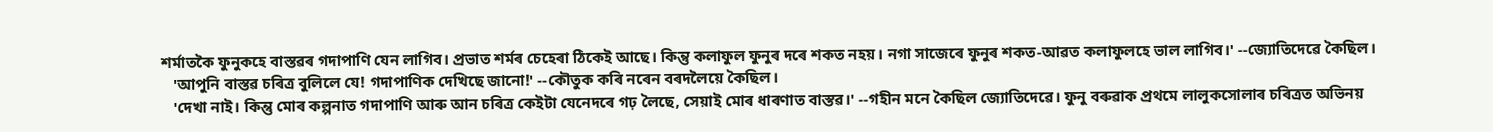শৰ্মাতকৈ ফুনুকহে বাস্তৱৰ গদাপাণি যেন লাগিব। প্ৰভাত শৰ্মৰ চেহেৰা ঠিকেই আছে। কিন্তু কলাফুল ফুনুৰ দৰে শকত নহয়। নগা সাজেৰে ফুনুৰ শকত-আৱত কলাফুলহে ভাল লাগিব।' --জ্যোতিদেৱে কৈছিল।
   'আপুনি বাস্তৱ চৰিত্ৰ বুলিলে যে! গদাপাণিক দেখিছে জানো!' --কৌতুক কৰি নৰেন বৰদলৈয়ে কৈছিল।
   'দেখা নাই। কিন্তু মোৰ কল্পনাত গদাপাণি আৰু আন চৰিত্ৰ কেইটা যেনেদৰে গঢ় লৈছে, সেয়াই মোৰ ধাৰণাত বাস্তৱ।' --গহীন মনে কৈছিল জ্যোতিদেৱে। ফুনু বৰুৱাক প্ৰথমে লালুকসোলাৰ চৰিত্ৰত অভিনয়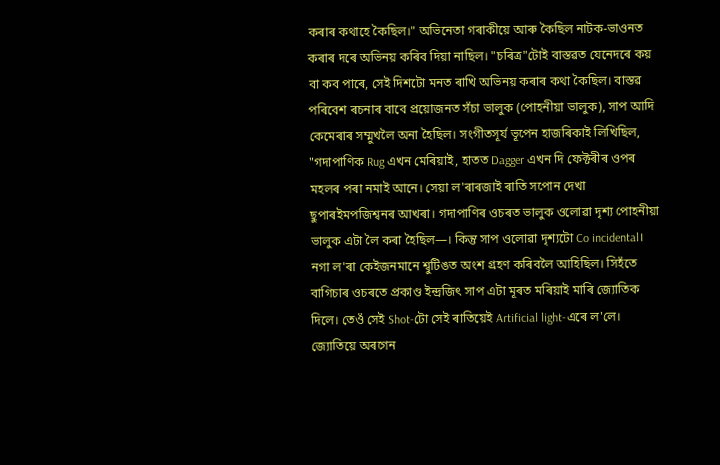কৰাৰ কথাহে কৈছিল।" অভিনেতা গৰাকীয়ে আৰু কৈছিল নাটক-ভাওনত কৰাৰ দৰে অভিনয় কৰিব দিয়া নাছিল। "চৰিত্ৰ"টোই বাস্তৱত যেনেদৰে কয় বা কব পাৰে, সেই দিশটো মনত ৰাখি অভিনয় কৰাৰ কথা কৈছিল। বাস্তৱ পৰিবেশ ৰচনাৰ বাবে প্ৰয়োজনত সঁচা ভালুক (পোহনীয়া ভালুক), সাপ আদি কেমেৰাৰ সম্মুখলৈ অনা হৈছিল। সংগীতসূৰ্য ভূপেন হাজৰিকাই লিখিছিল, "গদাপাণিক Rug এখন মেৰিয়াই, হাতত Dagger এখন দি ফেক্টৰীৰ ওপৰ মহলৰ পৰা নমাই আনে। সেয়া ল'ৰাৰজাই ৰাতি সপোন দেখা ছুপাৰইমপজিশ্বনৰ আখৰা। গদাপাণিৰ ওচৰত ভালুক ওলোৱা দৃশ্য পোহনীয়া ভালুক এটা লৈ কৰা হৈছিল—। কিন্তু সাপ ওলোৱা দৃশ্যটো Co incidental। নগা ল'ৰা কেইজনমানে শ্বুটিঙত অংশ গ্ৰহণ কৰিবলৈ আহিছিল। সিহঁতে বাগিচাৰ ওচৰতে প্ৰকাণ্ড ইন্দ্ৰজিৎ সাপ এটা মূৰত মৰিয়াই মাৰি জ্যোতিক দিলে। তেওঁ সেই Shot-টো সেই ৰাতিয়েই Artificial light-এৰে ল'লে। জ্যোতিয়ে অৰগেন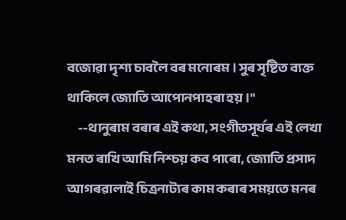বজোৱা দৃশ্য চাবলৈ বৰ মনোৰম। সুৰ সৃষ্টিত ব্যক্ত থাকিলে জ্যোতি আপোনপাহৰা হয়।"
     --থানুৰাম বৰাৰ এই কথা, সংগীতসূৰ্যৰ এই লেখা মনত ৰাখি আমি নিশ্চয় কব পাৰো, জ্যোতি প্ৰসাদ আগৰৱালাই চিত্ৰনাট্যৰ কাম কৰাৰ সময়তে মনৰ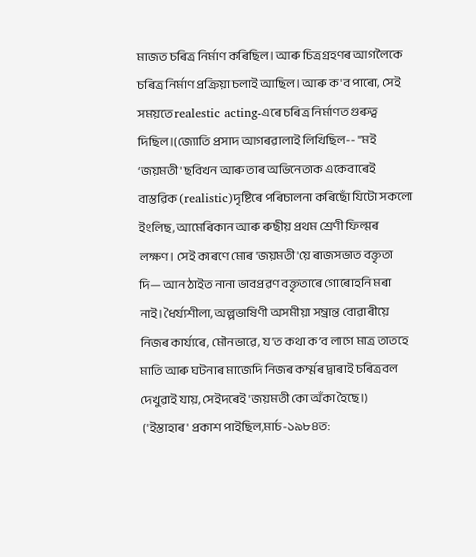মাজত চৰিত্ৰ নিৰ্মাণ কৰিছিল। আৰু চিত্ৰগ্ৰহণৰ আগলৈকে চৰিত্ৰ নিৰ্মাণ প্ৰক্ৰিয়া চলাই আছিল। আৰু ক'ব পাৰো, সেই সময়তে realestic acting-এৰে চৰিত্ৰ নিৰ্মাণত গুৰুত্ব দিছিল।(জ্যোতি প্ৰসাদ আগৰৱালাই লিখিছিল-- "মই ‘জয়মতী' ছবিখন আৰু তাৰ অভিনেতাক একেবাৰেই বাস্তৱিক (realistic)দৃষ্টিৰে পৰিচালনা কৰিছোঁ যিটো সকলো ইংলিছ, আমেৰিকান আৰু ৰুছীয় প্ৰথম শ্ৰেণী ফিল্মৰ লক্ষণ। সেই কাৰণে মোৰ 'জয়মতী'য়ে ৰাজসভাত বক্তৃতা দি— আন ঠাইত নানা ভাবপ্ৰৱণ বক্তৃতাৰে গোৰোহনি মৰা নাই। ধৈৰ্য্যশীলা, অল্পভাষিণী অসমীয়া সম্ভ্রান্ত বোৱাৰীয়ে নিজৰ কাৰ্য্যৰে, মৌনভাৱে, য'ত কথা ক’ব লাগে মাত্র তাতহে মাতি আৰু ঘটনাৰ মাজেদি নিজৰ কৰ্ম্মৰ দ্বাৰাই চৰিত্ৰবল দেখুৱাই যায়, সেইদৰেই 'জয়মতী কো অঁকা হৈছে।)
 ('ইস্তাহাৰ' প্ৰকাশ পাইছিল,মাৰ্চ-১৯৮৪ত: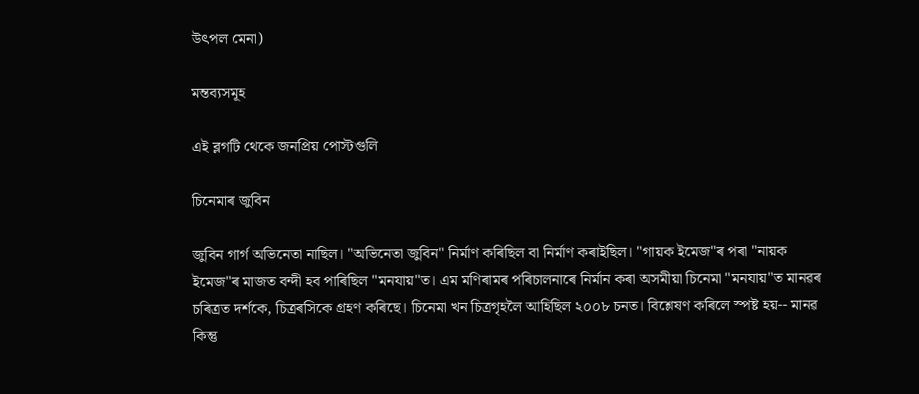উৎপল মেনা)

মন্তব্যসমূহ

এই ব্লগটি থেকে জনপ্রিয় পোস্টগুলি

চিনেমাৰ জুবিন

জুবিন গাৰ্গ অভিনেতা নাছিল। "অভিনেতা জুবিন" নিৰ্মাণ কৰিছিল বা নিৰ্মাণ কৰাইছিল। "গায়ক ইমেজ"ৰ পৰা "নায়ক ইমেজ"ৰ মাজত বন্দী হব পাৰিছিল "মনযায়"ত। এম মণিৰামৰ পৰিচালনাৰে নিৰ্মান কৰা অসমীয়া চিনেমা "মনযায়"ত মানৱৰ চৰিত্ৰত দৰ্শকে, চিত্ৰৰসিকে গ্ৰহণ কৰিছে। চিনেমা খন চিত্ৰগৃহলৈ আহিছিল ২০০৮ চনত। বিশ্লেষণ কৰিলে স্পষ্ট হয়-- মানৱ কিন্তু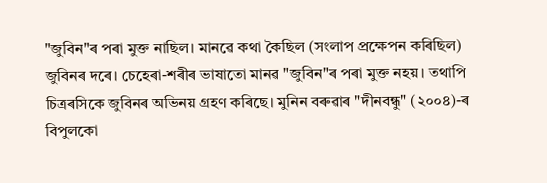"জুবিন"ৰ পৰা মুক্ত নাছিল। মানৱে কথা কৈছিল (সংলাপ প্ৰক্ষেপন কৰিছিল) জুবিনৰ দৰে। চেহেৰা-শৰীৰ ভাষাতো মানৱ "জুবিন"ৰ পৰা মুক্ত নহয়। তথাপি চিত্ৰৰসিকে জুবিনৰ অভিনয় গ্ৰহণ কৰিছে। মুনিন বৰুৱাৰ "দীনবন্ধু" (২০০৪)-ৰ বিপুলকো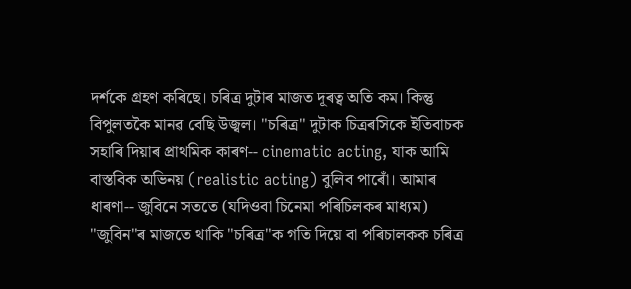দৰ্শকে গ্ৰহণ কৰিছে। চৰিত্ৰ দুটাৰ মাজত দূৰত্ব অতি কম। কিন্তু বিপুলতকৈ মানৱ বেছি উজ্বল। "চৰিত্ৰ" দুটাক চিত্ৰৰসিকে ইতিবাচক সহাৰি দিয়াৰ প্ৰাথমিক কাৰণ-- cinematic acting, যাক আমি বাস্তবিক অভিনয় (realistic acting) বুলিব পাৰোঁ। আমাৰ ধাৰণা-- জুবিনে সততে (যদিওবা চিনেমা পৰিচিলকৰ মাধ্যম) "জুবিন"ৰ মাজতে থাকি "চৰিত্ৰ"ক গতি দিয়ে বা পৰিচালকক চৰিত্ৰ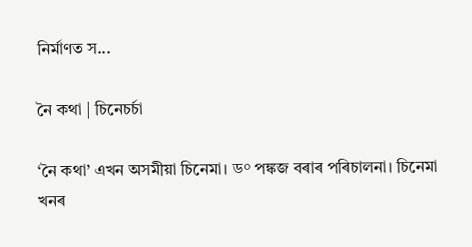নিৰ্মাণত স...

নৈ কথা | চিনেচৰ্চা

‘নৈ কথা’ এখন অসমীয়া চিনেমা। ড° পঙ্কজ বৰাৰ পৰিচালনা। চিনেমা খনৰ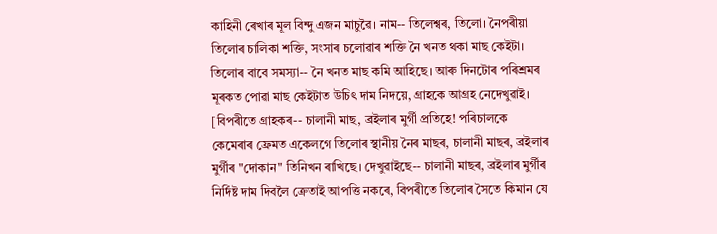কাহিনী ৰেখাৰ মূল বিন্দু এজন মাচুৱৈ। নাম-- তিলেশ্বৰ, তিলো। নৈপৰীয়া তিলোৰ চালিকা শক্তি, সংসাৰ চলোৱাৰ শক্তি নৈ খনত থকা মাছ কেইটা। তিলোৰ বাবে সমস্যা-- নৈ খনত মাছ কমি আহিছে। আৰু দিনটোৰ পৰিশ্ৰমৰ মূৰকত পোৱা মাছ কেইটাত উচিৎ দাম নিদয়ে, গ্ৰাহকে আগ্ৰহ নেদেখুৱাই।  [বিপৰীতে গ্ৰাহকৰ-- চালানী মাছ, ব্ৰইলাৰ মুৰ্গী প্ৰতিহে! পৰিচালকে কেমেৰাৰ ফ্ৰেমত একেলগে তিলোৰ স্থানীয় নৈৰ মাছৰ, চালানী মাছৰ, ব্ৰইলাৰ মুৰ্গীৰ "দোকান" তিনিখন ৰাখিছে। দেখুৱাইছে-- চালানী মাছৰ, ব্ৰইলাৰ মুৰ্গীৰ নিৰ্দিষ্ট দাম দিবলৈ ক্ৰেতাই আপত্তি নকৰে, বিপৰীতে তিলোৰ সৈতে কিমান যে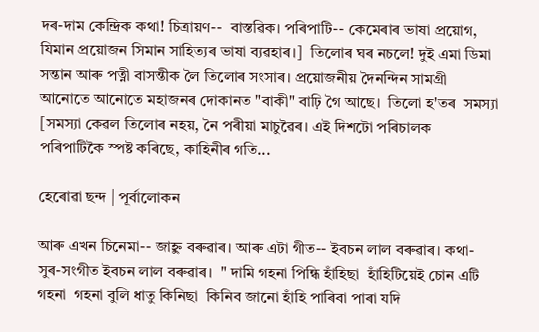দৰ-দাম কেন্দ্ৰিক কথা! চিত্ৰায়ণ--  বাস্তৱিক। পৰিপাটি-- কেমেৰাৰ ভাষা প্ৰয়োগ, যিমান প্ৰয়োজন সিমান সাহিত্যৰ ভাষা ব্যৱহাৰ।]  তিলোৰ ঘৰ নচলে! দুই এমা ডিমা সন্তান আৰু পত্নী বাসন্তীক লৈ তিলোৰ সংসাৰ। প্ৰয়োজনীয় দৈনন্দিন সামগ্ৰী আনোতে আনোতে মহাজনৰ দোকানত "বাকী" বাঢ়ি গৈ আছে।  তিলো হ'তৰ  সমস্যা [সমস্যা কেৱল তিলোৰ নহয়, নৈ পৰীয়া মাচুৱৈৰ। এই দিশটো পৰিচালক পৰিপাটিকৈ স্পষ্ট কৰিছে, কাহিনীৰ গতি...

হেৰোৱা ছন্দ | পূৰ্বালোকন

আৰু এখন চিনেমা-- জাহ্নু বৰুৱাৰ। আৰু এটা গীত-- ইবচন লাল বৰুৱাৰ। কথা-সুৰ-সংগীত ইবচন লাল বৰুৱাৰ।  " দামি গহনা পিন্ধি হাঁহিছা  হাঁহিটিয়েই চোন এটি গহনা  গহনা বুলি ধাতু কিনিছা  কিনিব জানো হাঁহি পাৰিবা পাৰা যদি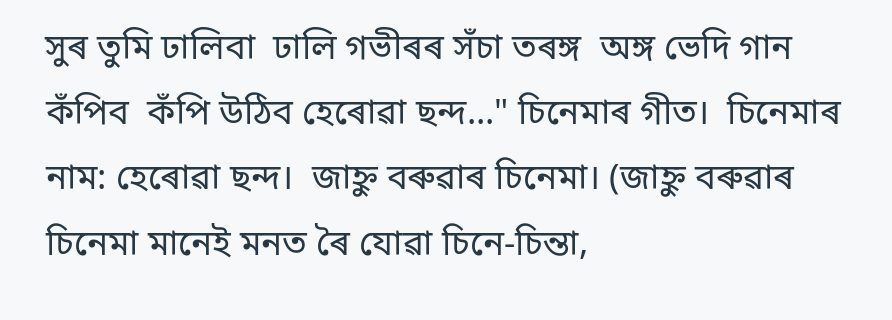সুৰ তুমি ঢালিবা  ঢালি গভীৰৰ সঁচা তৰঙ্গ  অঙ্গ ভেদি গান কঁপিব  কঁপি উঠিব হেৰোৱা ছন্দ..." চিনেমাৰ গীত।  চিনেমাৰ নাম: হেৰোৱা ছন্দ।  জাহ্নু বৰুৱাৰ চিনেমা। (জাহ্নু বৰুৱাৰ চিনেমা মানেই মনত ৰৈ যোৱা চিনে-চিন্তা,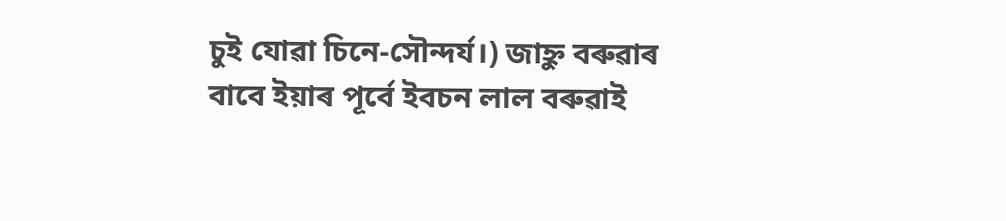চুই যোৱা চিনে-সৌন্দৰ্য।) জাহ্নু বৰুৱাৰ বাবে ইয়াৰ পূৰ্বে ইবচন লাল বৰুৱাই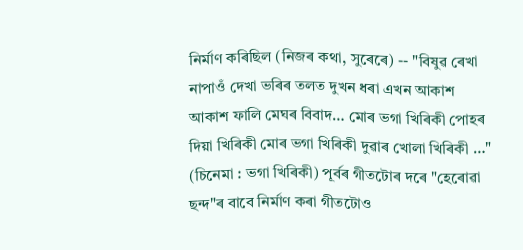নিৰ্মাণ কৰিছিল (নিজৰ কথা, সুৰেৰে) -- "বিষুৱ ৰেখা নাপাওঁ দেখা ভৰিৰ তলত দুখন ধৰা এখন আকাশ আকাশ ফালি মেঘৰ বিবাদ… মোৰ ভগা খিৰিকী পোহৰ দিয়া খিৰিকী মোৰ ভগা খিৰিকী দুৱাৰ খোলা খিৰিকী …" (চিনেমা : ভগা খিৰিকী) পূৰ্বৰ গীতটোৰ দৰে "হেৰোৱা ছন্দ"ৰ বাবে নিৰ্মাণ কৰা গীতটোও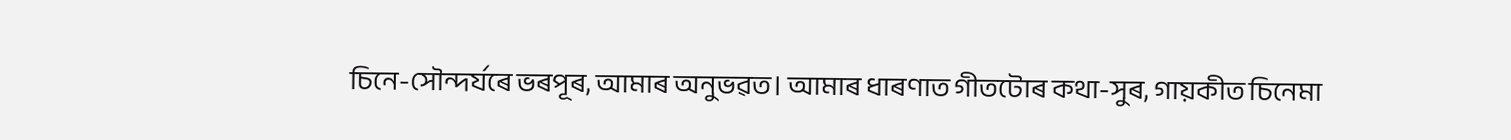চিনে-সৌন্দৰ্যৰে ভৰপূৰ, আমাৰ অনুভৱত। আমাৰ ধাৰণাত গীতটোৰ কথা-সুৰ, গায়কীত চিনেমা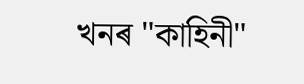খনৰ "কাহিনী"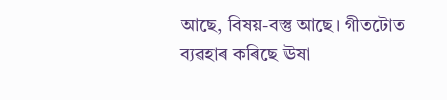আছে, বিষয়-বস্তু আছে। গীতটোত ব্যৱহাৰ কৰিছে ঊষা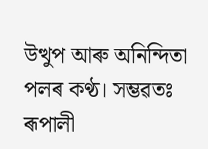উত্থুপ আৰু অনিন্দিতা পলৰ কণ্ঠ। সম্ভৱতঃ ৰূপালী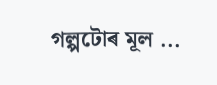গল্পটোৰ মূল ...